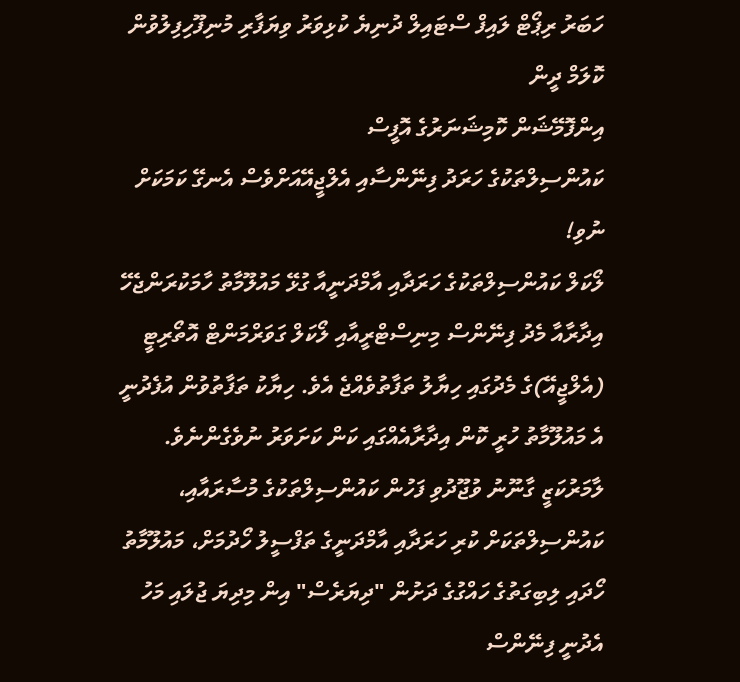ހަބަރު ރިޕޯޓް ލައިފް ސްޓައިލް ދުނިޔެ ކުޅިވަރު ވިޔަފާރި މުނިފޫހިފިލުވުން ކޮލަމް ދީން
އިންފޮމޭޝަން ކޮމިޝަނަރުގެ އޮފީސް
ކައުންސިލްތަކުގެ ހަރަދު ފިނޭންސާއި އެލްޖީއޭއަށްވެސް އެނގޭ ކަމަކަށް ނުވި!
ލޯކަލް ކައުންސިލްތަކުގެ ހަރަދާއި އާމްދަނީއާ ގުޅޭ މައުލޫމާތު ހާމަކުރަންޖެހޭ އިދާރާއާ މެދު ފިނޭންސް މިނިސްޓްރީއާއި ލޯކަލް ގަވަރްމަންޓް އޮތޯރިޓީ (އެލްޖީއޭ)ގެ މެދުގައި ހިޔާލު ތަފާތުވެއްޖެ އެވެ. ހިޔާކު ތަފާތުވުން އުފެދުނީ އެ މައުލޫމާތު ހުރީ ކޮން އިދާރާއެއްގައި ކަން ކަށަވަރު ނުވެގެންނެވެ.
ލާމަރުކަޒީ ގާނޫނު ވުޖޫދުވި ފަހުން ކައުންސިލްތަކުގެ މުސާރައާއި، ކައުންސިލްތަކަށް ކުރި ހަރަދާއި އާމްދަނީގެ ތަފްސީލު ހޯދުމަށް، މައުލޫމާތު ހޯދައި ލިބިގަތުގެ ހައްގުގެ ދަށުން "ދިޔަރެސް" އިން މިދިޔަ ޖުލައި މަހު އެދުނީ ފިނޭންސް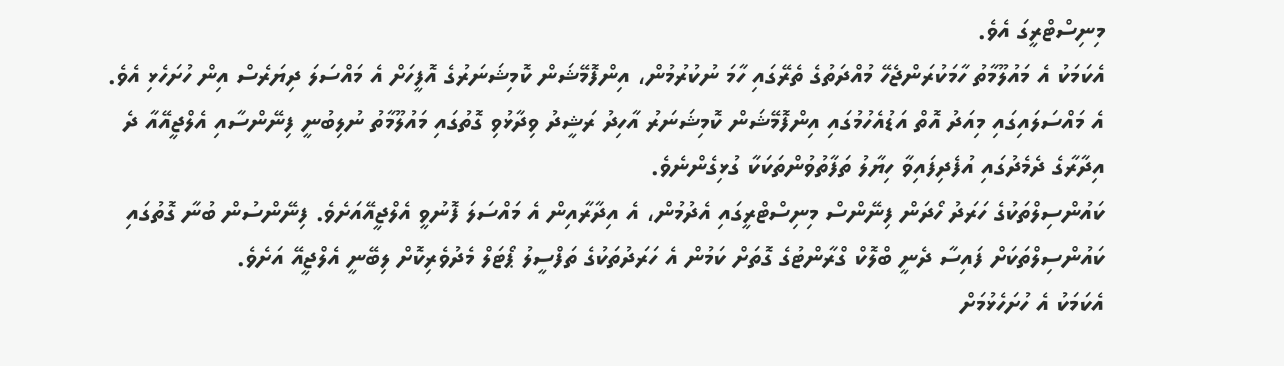މިނިސްޓްރީގަ އެވެ.
އެކަމަކު އެ މައުލޫމާތު ހާމަކުރަންޖެހޭ މުއްދަތުގެ ތެރޭގައި ހާމަ ނުކުރުމުން، އިންފޮމޭޝަން ކޮމިޝަނަރުގެ އޮފީހަށް އެ މައްސަލަ ދިޔަރެސް އިން ހުށަހެޅި އެވެ.
އެ މައްސަލައިގައި މިއަދު އޮތް އަޑުއެހުމުގައި އިންފޮމޭޝަން ކޮމިޝަނަރު އާހިދު ރަޝީދު ވިދާޅުވި ގޮތުގައި މައުލޫމާތު ނުލިބުނީ ފިނޭންސާއި އެލްޖީއޭއާ ދެ އިދާރާގެ ދެމެދުގައި އުފެދިފައިވާ ހިޔާލު ތަފާތުވުންތަކަކާ ގުޅިގެންނެވެ.
ކައުންސިލްތަކުގެ ހަރަދު ހޯދަން ފިނޭންސް މިނިސްޓްރީގައި އެދުމުން، އެ އިދާރާއިން އެ މައްސަލަ ފޮނުވީ އެލްޖީއޭއަށެވެ. ފިނޭންސުން ބުނާ ގޮތުގައި ކައުންސިލްތަކަށް ފައިސާ ދެނީ ބްލޮކް ގްރާންޓުގެ ގޮތަށް ކަމުން އެ ހަރަދުތަކުގެ ތަފްސީލު ޕޯޓަލް މެދުވެރިކޮށް ލިބޭނީ އެލްޖީއޭ އަށެވެ.
އެކަމަކު އެ ހުށަހެޅުމަށް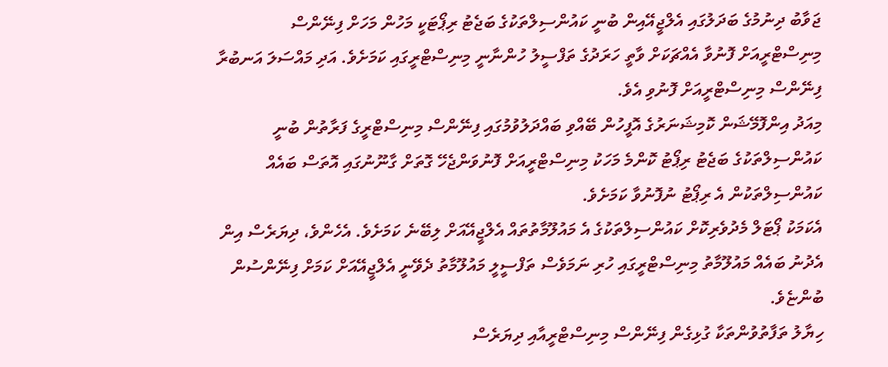ޖަވާބު ދިނުމުގެ ބަދަލުގައި އެލްޖީއޭއިން ބުނީ ކައުންސިލްތަކުގެ ބަޖެޓު ރިޕޯޓަކީ މަހުން މަހަށް ފިނޭންސް މިނިސްޓްރީއަށް ފޮނުވާ އެއްޗަކަށް ވާތީ ހަރަދުގެ ތަފްސީލު ހުންނާނީ މިނިސްޓްރީގައި ކަމަށެވެ. އަދި މައްސަލަ އަނބުރާ ފިނޭންސް މިނިސްޓްރީއަށް ފޮނުވި އެވެ.
މިއަދު އިންފޮމޭޝަން ކޮމިޝަނަރުގެ އޮފީހުން ބޭއްވި ބައްދަލުވުމުގައި ފިނޭންސް މިނިސްޓްރީގެ ފަރާތުން ބުނީ ކައުންސިލްތަކުގެ ބަޖެޓު ރިޕޯޓު ކޮންމެ މަހަކު މިނިސްޓްރީއަށް ފޮނުވަންޖެހޭ ގޮތަށް ގާނޫނުގައި އޮތަސް ބައެއް ކައުންސިލްތަކުން އެ ރިޕޯޓު ނުފޮނުވާ ކަމަށެވެ.
އެކަމަކު ޕޯޓަލް މެދުވެރިކޮށް ކައުންސިލްތަކުގެ އެ މައުލޫމާތުތައް އެލްޖީއޭއަށް ލިބޭނެ ކަމަށެވެ. އެހެންވެ، ދިޔަރެސް އިން އެދުނު ބައެއް މައުލޫމާތު މިނިސްޓްރީގައި ހުރި ނަމަވެސް ތަފްސީލީ މައުލޫމާތު ދެވޭނީ އެލްޖީއޭއަށް ކަމަށް ފިނޭންސުން ބުންޏެވެ.
ހިޔާލު ތަފާތުވުންތަކާ ގުޅިގެން ފިނޭންސް މިނިސްޓްރީއާއި ދިޔަރެސް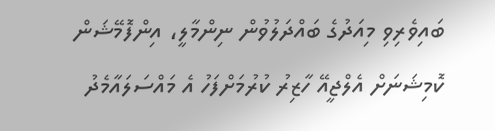ބައިވެރިވި މިއަދުގެ ބައްދަލުވުން ނިންމާލީ، އިންފޮމޭޝަން ކޮމިޝަނަށް އެލްޖީއޭ ހާޒިރު ކުރުމަށްފަހު އެ މައްސަލައާމެދު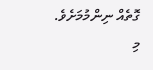ގޮތެއް ނިންމުމަށެވެ.
މި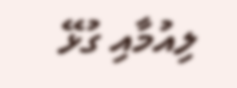ލިއުމާއި ގުޅޭ